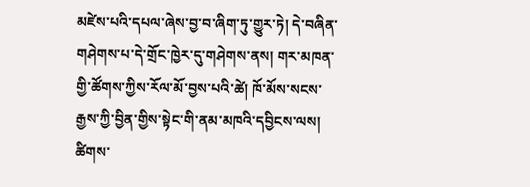མཛེས་པའི་དཔལ་ཞེས་བྱ་བ་ཞིག་ཏུ་གྱུར་ཏེ། དེ་བཞིན་གཤེགས་པ་དེ་གྲོང་ཁྱེར་དུ་གཤེགས་ནས། གར་མཁན་གྱི་ཚོགས་ཀྱིས་རོལ་མོ་བྱས་པའི་ཚེ། ཁོ་མོས་སངས་རྒྱས་ཀྱི་བྱིན་གྱིས་སྟེང་གི་ནམ་མཁའི་དབྱིངས་ལས། ཚིགས་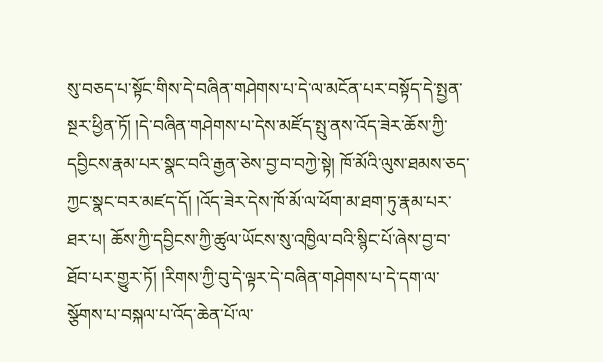སུ་བཅད་པ་སྟོང་གིས་དེ་བཞིན་གཤེགས་པ་དེ་ལ་མངོན་པར་བསྟོད་དེ་སྤྱན་སྔར་ཕྱིན་ཏོ། །དེ་བཞིན་གཤེགས་པ་དེས་མཛོད་སྤུ་ནས་འོད་ཟེར་ཆོས་ཀྱི་དབྱིངས་རྣམ་པར་སྣང་བའི་རྒྱན་ཅེས་བྱ་བ་བཀྱེ་སྟེ། ཁོ་མོའི་ལུས་ཐམས་ཅད་ཀྱང་སྣང་བར་མཛད་དོ། །འོད་ཟེར་དེས་ཁོ་མོ་ལ་ཕོག་མ་ཐག་ཏུ་རྣམ་པར་ཐར་པ། ཆོས་ཀྱི་དབྱིངས་ཀྱི་ཚུལ་ཡོངས་སུ་འཁྱིལ་བའི་སྙིང་པོ་ཞེས་བྱ་བ་ཐོབ་པར་གྱུར་ཏོ། །རིགས་ཀྱི་བུ་དེ་ལྟར་དེ་བཞིན་གཤེགས་པ་དེ་དག་ལ་སྩོགས་པ་བསྐལ་པ་འོད་ཆེན་པོ་ལ་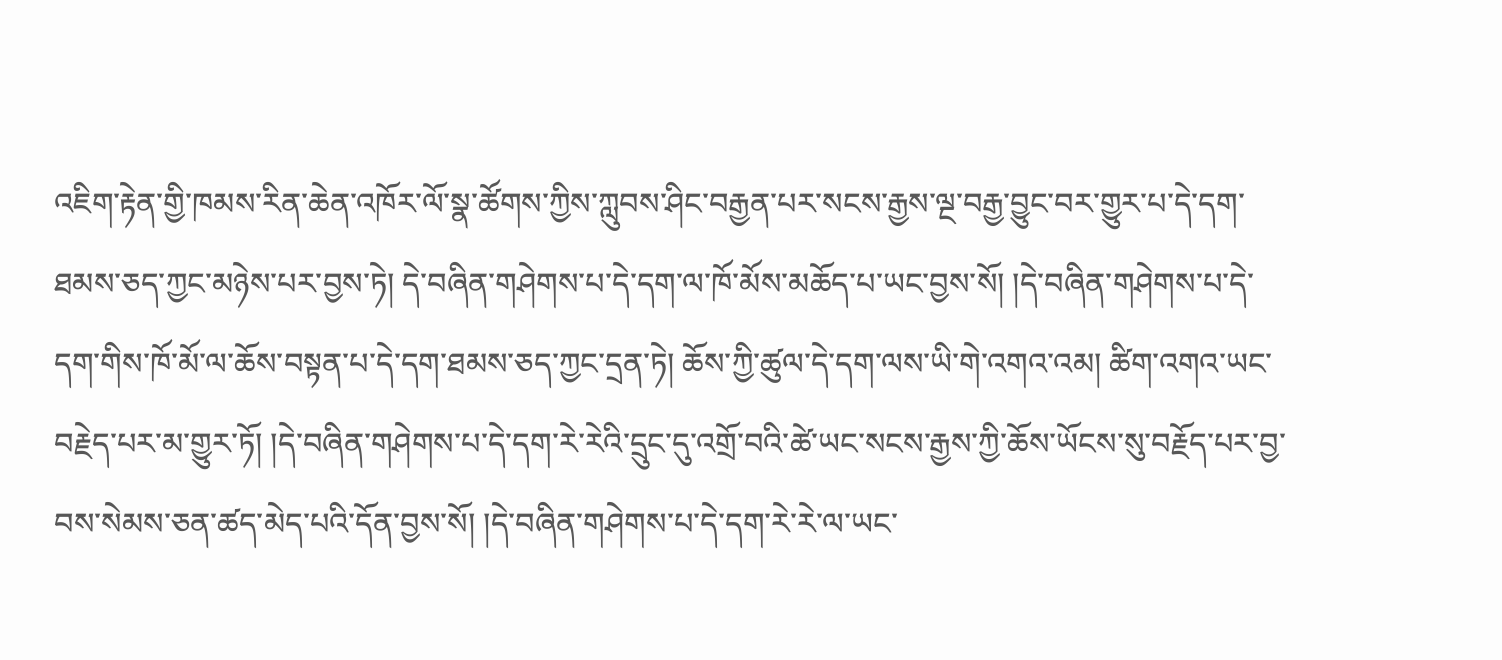འཇིག་རྟེན་གྱི་ཁམས་རིན་ཆེན་འཁོར་ལོ་སྣ་ཚོགས་ཀྱིས་ཀླུབས་ཤིང་བརྒྱན་པར་སངས་རྒྱས་ལྔ་བརྒྱ་བྱུང་བར་གྱུར་པ་དེ་དག་ཐམས་ཅད་ཀྱང་མཉེས་པར་བྱས་ཏེ། དེ་བཞིན་གཤེགས་པ་དེ་དག་ལ་ཁོ་མོས་མཆོད་པ་ཡང་བྱས་སོ། །དེ་བཞིན་གཤེགས་པ་དེ་དག་གིས་ཁོ་མོ་ལ་ཆོས་བསྟན་པ་དེ་དག་ཐམས་ཅད་ཀྱང་དྲན་ཏེ། ཆོས་ཀྱི་ཚུལ་དེ་དག་ལས་ཡི་གེ་འགའ་འམ། ཚིག་འགའ་ཡང་བརྗེད་པར་མ་གྱུར་ཏོ། །དེ་བཞིན་གཤེགས་པ་དེ་དག་རེ་རེའི་དྲུང་དུ་འགྲོ་བའི་ཚེ་ཡང་སངས་རྒྱས་ཀྱི་ཆོས་ཡོངས་སུ་བརྗོད་པར་བྱ་བས་སེམས་ཅན་ཚད་མེད་པའི་དོན་བྱས་སོ། །དེ་བཞིན་གཤེགས་པ་དེ་དག་རེ་རེ་ལ་ཡང་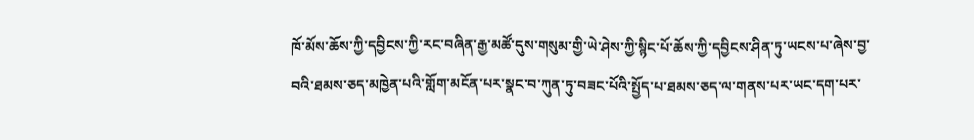ཁོ་མོས་ཆོས་ཀྱི་དབྱིངས་ཀྱི་རང་བཞིན་རྒྱ་མཚོ་དུས་གསུམ་གྱི་ཡེ་ཤེས་ཀྱི་སྙིང་པོ་ཆོས་ཀྱི་དབྱིངས་ཤིན་ཏུ་ཡངས་པ་ཞེས་བྱ་བའི་ཐམས་ཅད་མཁྱེན་པའི་གློག་མངོན་པར་སྣང་བ་ཀུན་ཏུ་བཟང་པོའི་སྤྱོད་པ་ཐམས་ཅད་ལ་གནས་པར་ཡང་དག་པར་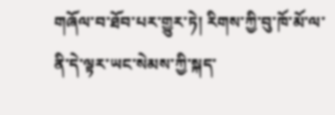གཞོལ་བ་ཐོབ་པར་གྱུར་ཏེ། རིགས་ཀྱི་བུ་ཁོ་མོ་ལ་ནི་དེ་ལྟར་ཡང་སེམས་ཀྱི་སྐད་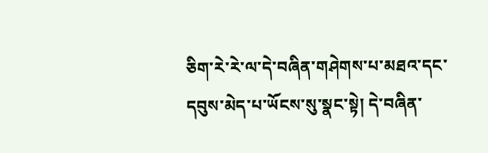ཅིག་རེ་རེ་ལ་དེ་བཞིན་གཤེགས་པ་མཐའ་དང་དབུས་མེད་པ་ཡོངས་སུ་སྣང་སྟེ། དེ་བཞིན་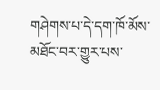གཤེགས་པ་དེ་དག་ཁོ་མོས་མཐོང་བར་གྱུར་པས་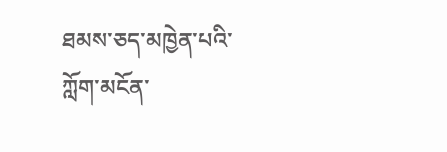ཐམས་ཅད་མཁྱེན་པའི་ཀློག་མངོན་